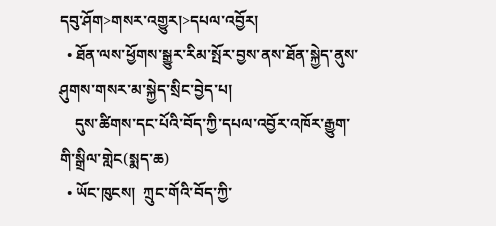དབུ་ཤོག>གསར་འགྱུར།>དཔལ་འབྱོར།
  • ཐོན་ལས་ཕྱོགས་སྒྱུར་རིམ་སྤོར་བྱས་ནས་ཐོན་སྐྱེད་ནུས་ཤུགས་གསར་མ་སྐྱེད་སྲིང་བྱེད་པ།
    དུས་ཚིགས་དང་པོའི་བོད་ཀྱི་དཔལ་འབྱོར་འཁོར་རྒྱུག་གི་སྒྲིལ་གླེང(སྨད་ཆ)
  • ཡོང་ཁུངས།  ཀྲུང་གོའི་བོད་ཀྱི་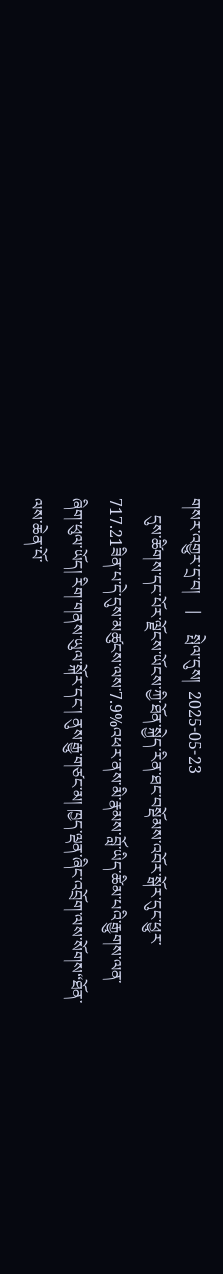གསར་འགྱུར་དྲ་བ།    |     སྤེལ་དུས།  2025-05-23
    དུས་ཚིགས་དང་པོར་ལྗོངས་ཡོངས་ཀྱི་ཐོན་སྐྱེད་རིན་ཐང་བསྡོམས་འབོར་སྒོར་དུང་ཕྱུར་717.21ཟིན་པ་དེ་དུས་མཚུངས་ལས་7.9%འཕར་ནས་མི་རྣམས་བློ་ཡིད་ཚིམ་པའི་རྒྱུགས་ལན་ཞིག་ཕུལ་ཡོད། རིག་གནས་ཡུལ་སྐོར་དང་། ནུས་རྒྱུ་གཙང་མ། ཁྱད་ལྡན་ཞིང་འབྲོག་ལས་སོགས“ཐོན་ལས་ཆེན་པོ་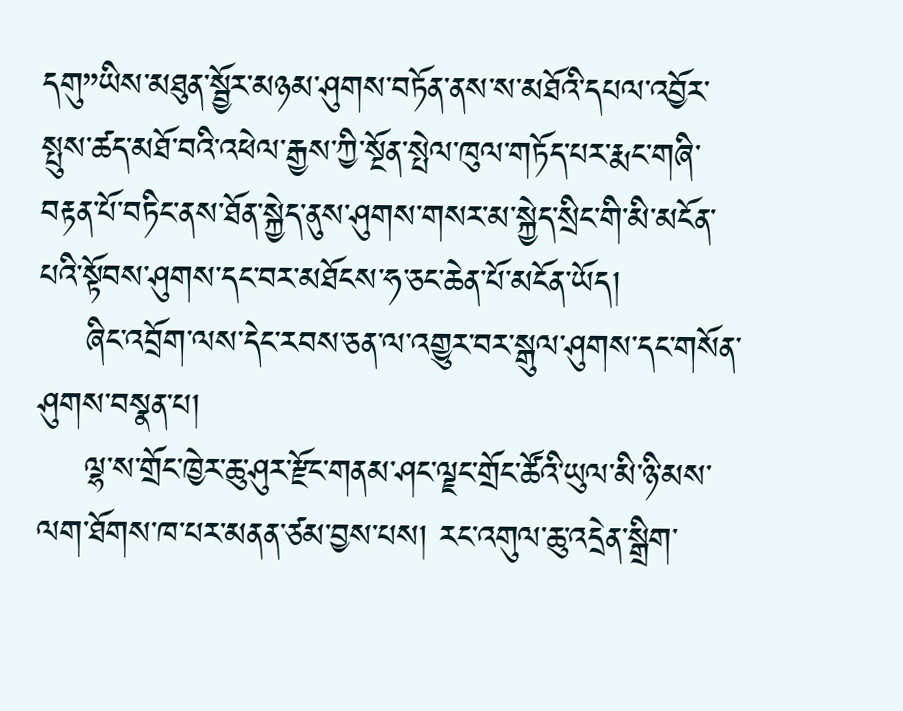དགུ”ཡིས་མཐུན་སྦྱོར་མཉམ་ཤུགས་བཏོན་ནས་ས་མཐོའི་དཔལ་འབྱོར་སྤུས་ཚད་མཐོ་བའི་འཕེལ་རྒྱས་ཀྱི་སྔོན་སྤེལ་ཁུལ་གཏོད་པར་རྨང་གཞི་བརྟན་པོ་བཏིང་ནས་ཐོན་སྐྱེད་ནུས་ཤུགས་གསར་མ་སྐྱེད་སྲིང་གི་མི་མངོན་པའི་སྟོབས་ཤུགས་དང་བར་མཐོངས་ཧ་ཅང་ཆེན་པོ་མངོན་ཡོད།
    ཞིང་འབྲོག་ལས་དེང་རབས་ཅན་ལ་འགྱུར་བར་སྒུལ་ཤུགས་དང་གསོན་ཤུགས་བསྣན་པ།
    ལྷ་ས་གྲོང་ཁྱེར་ཆུ་ཤུར་རྫོང་གནམ་ཤང་ལྗང་གྲོང་ཚོའི་ཡུལ་མི་ཉི་མས་ལག་ཐོགས་ཁ་པར་མནན་ཙམ་བྱས་པས། རང་འགུལ་ཆུ་འདྲེན་སྒྲིག་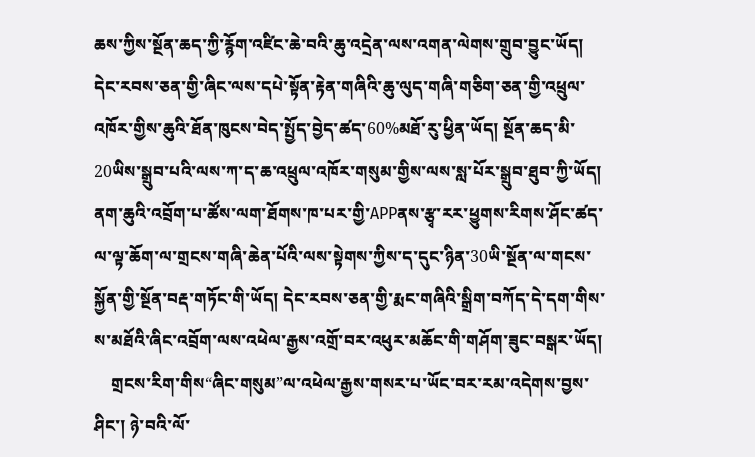ཆས་ཀྱིས་སྔོན་ཆད་ཀྱི་རྙོག་འཛིང་ཆེ་བའི་ཆུ་འདྲེན་ལས་འགན་ལེགས་གྲུབ་བྱུང་ཡོད། དེང་རབས་ཅན་གྱི་ཞིང་ལས་དཔེ་སྟོན་རྟེན་གཞིའི་ཆུ་ལུད་གཞི་གཅིག་ཅན་གྱི་འཕྲུལ་འཁོར་གྱིས་ཆུའི་ཐོན་ཁུངས་བེད་སྤྱོད་བྱེད་ཚད་60%མཐོ་རུ་ཕྱིན་ཡོད། སྔོན་ཆད་མི་20ཡིས་སྒྲུབ་པའི་ལས་ཀ་ད་ཆ་འཕྲུལ་འཁོར་གསུམ་གྱིས་ལས་སླ་པོར་སྒྲུབ་ཐུབ་ཀྱི་ཡོད། ནག་ཆུའི་འབྲོག་པ་ཚོས་ལག་ཐོགས་ཁ་པར་གྱི་APPནས་རྩྭ་རར་ཕྱུགས་རིགས་ཤོང་ཚད་ལ་ལྟ་ཆོག་ལ་གྲངས་གཞི་ཆེན་པོའི་ལས་སྟེགས་ཀྱིས་ད་དུང་ཉིན་30ཡི་སྔོན་ལ་གངས་སྐྱོན་གྱི་སྔོན་བརྡ་གཏོང་གི་ཡོད། དེང་རབས་ཅན་གྱི་རྨང་གཞིའི་སྒྲིག་བཀོད་དེ་དག་གིས་ས་མཐོའི་ཞིང་འབྲོག་ལས་འཕེལ་རྒྱས་འགྲོ་བར་འཕུར་མཆོང་གི་གཤོག་ཟུང་བསྒར་ཡོད།
    གྲངས་རིག་གིས“ཞིང་གསུམ”ལ་འཕེལ་རྒྱས་གསར་པ་ཡོང་བར་རམ་འདེགས་བྱས་ཤིང་། ཉེ་བའི་ལོ་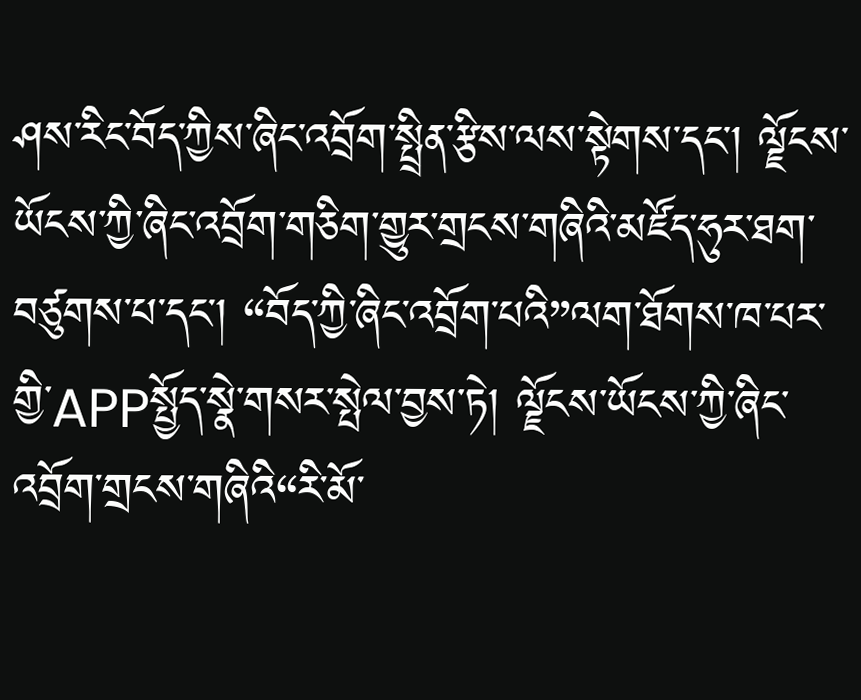ཤས་རིང་བོད་ཀྱིས་ཞིང་འབྲོག་སྤྲིན་རྩིས་ལས་སྟེགས་དང་། ལྗོངས་ཡོངས་ཀྱི་ཞིང་འབྲོག་གཅིག་གྱུར་གྲངས་གཞིའི་མཛོད་ཧུར་ཐག་བཙུགས་པ་དང་། “བོད་ཀྱི་ཞིང་འབྲོག་པའི”ལག་ཐོགས་ཁ་པར་གྱི་APPསྤྱོད་སྣེ་གསར་སྤེལ་བྱས་ཏེ། ལྗོངས་ཡོངས་ཀྱི་ཞིང་འབྲོག་གྲངས་གཞིའི“རི་མོ་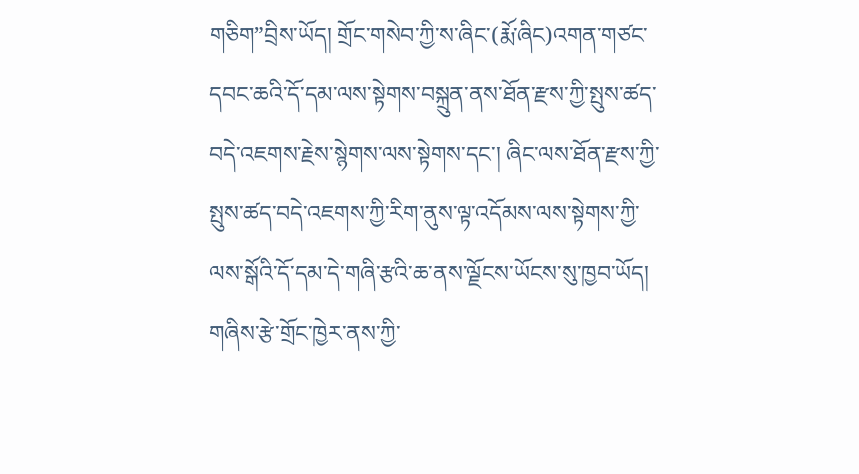གཅིག”བྲིས་ཡོད། གྲོང་གསེབ་ཀྱི་ས་ཞིང་(རྨོ་ཞིང)འགན་གཙང་དབང་ཆའི་དོ་དམ་ལས་སྟེགས་བསྐྲུན་ནས་ཐོན་རྫས་ཀྱི་སྤུས་ཚད་བདེ་འཇགས་རྗེས་སྙེགས་ལས་སྟེགས་དང་། ཞིང་ལས་ཐོན་རྫས་ཀྱི་སྤུས་ཚད་བདེ་འཇགས་ཀྱི་རིག་ནུས་ལྟ་འདོམས་ལས་སྟེགས་ཀྱི་ལས་སྒོའི་དོ་དམ་དེ་གཞི་རྩའི་ཆ་ནས་ལྗོངས་ཡོངས་སུ་ཁྱབ་ཡོད། གཞིས་རྩེ་གྲོང་ཁྱེར་ནས་ཀྱི་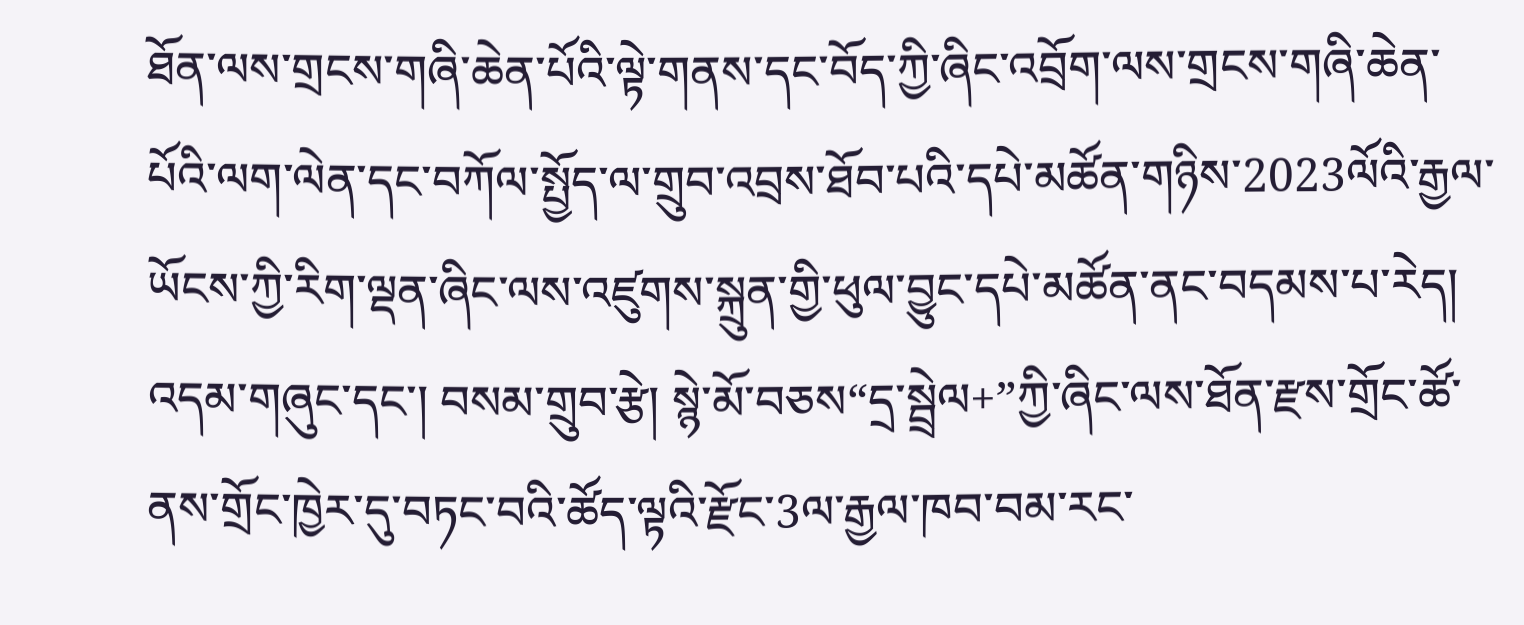ཐོན་ལས་གྲངས་གཞི་ཆེན་པོའི་ལྟེ་གནས་དང་བོད་ཀྱི་ཞིང་འབྲོག་ལས་གྲངས་གཞི་ཆེན་པོའི་ལག་ལེན་དང་བཀོལ་སྤྱོད་ལ་གྲུབ་འབྲས་ཐོབ་པའི་དཔེ་མཚོན་གཉིས་2023ལོའི་རྒྱལ་ཡོངས་ཀྱི་རིག་ལྡན་ཞིང་ལས་འཛུགས་སྐྲུན་གྱི་ཕུལ་བྱུང་དཔེ་མཚོན་ནང་བདམས་པ་རེད། འདམ་གཞུང་དང་། བསམ་གྲུབ་རྩེ། སྙེ་མོ་བཅས“དྲ་སྦྲེལ+”ཀྱི་ཞིང་ལས་ཐོན་རྫས་གྲོང་ཚོ་ནས་གྲོང་ཁྱེར་དུ་བཏང་བའི་ཚོད་ལྟའི་རྫོང་3ལ་རྒྱལ་ཁབ་བམ་རང་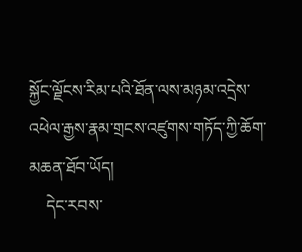སྐྱོང་ལྗོངས་རིམ་པའི་ཐོན་ལས་མཉམ་འདྲེས་འཕེལ་རྒྱས་རྣམ་གྲངས་འཛུགས་གཏོད་ཀྱི་ཆོག་མཆན་ཐོབ་ཡོད།
    དེང་རབས་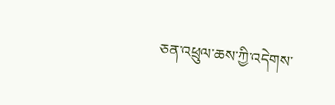ཅན་འཕྲུལ་ཆས་ཀྱི་འདེགས་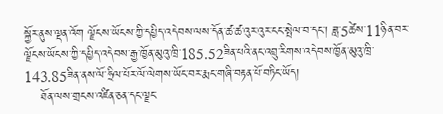སྐྱོར་ནུས་ལྡན་འོག ལྗོངས་ཡོངས་ཀྱི་དཔྱིད་འདེབས་ལས་དོན་ཚ་ཚ་འུར་འུར་ངང་སྤེལ་བ་དང་། ཟླ་5ཚེས་11ཉིན་བར་ལྗོངས་ཡོངས་ཀྱི་དཔྱིད་འདེབས་རྒྱ་ཁྱོན་མུའུ་ཁྲི་185.52ཟིན་པའི་ནང་འབྲུ་རིགས་འདེབས་ཁྱོན་མུའུ་ཁྲི་143.85ཟིན་ནས་ལོ་ཧྲིལ་པོར་ལོ་ལེགས་ཡོང་བར་རྨང་གཞི་བརྟན་པོ་བཏིང་ཡོད།
    ཐོན་ལས་གྲངས་འཛིན་ཅན་དང་ལྗང་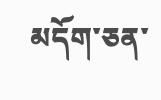མདོག་ཅན་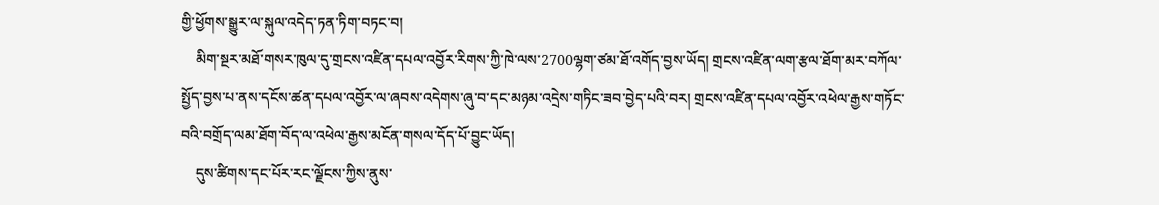གྱི་ཕྱོགས་སྒྱུར་ལ་སྐུལ་འདེད་ཏན་ཏིག་བཏང་བ།
    མིག་སྔར་མཐོ་གསར་ཁུལ་དུ་གྲངས་འཛིན་དཔལ་འབྱོར་རིགས་ཀྱི་ཁེ་ལས་2700ལྷག་ཙམ་ཐོ་འགོད་བྱས་ཡོད། གྲངས་འཛིན་ལག་རྩལ་ཐོག་མར་བཀོལ་སྤྱོད་བྱས་པ་ནས་དངོས་ཚན་དཔལ་འབྱོར་ལ་ཞབས་འདེགས་ཞུ་བ་དང་མཉམ་འདྲེས་གཏིང་ཟབ་བྱེད་པའི་བར། གྲངས་འཛིན་དཔལ་འབྱོར་འཕེལ་རྒྱས་གཏོང་བའི་བགྲོད་ལམ་ཐོག་བོད་ལ་འཕེལ་རྒྱས་མངོན་གསལ་དོད་པོ་བྱུང་ཡོད།
    དུས་ཚིགས་དང་པོར་རང་ལྗོངས་ཀྱིས་ནུས་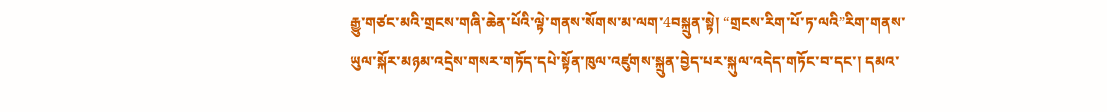རྒྱུ་གཙང་མའི་གྲངས་གཞི་ཆེན་པོའི་ལྟེ་གནས་སོགས་མ་ལག་4བསྐྲུན་སྟེ། “གྲངས་རིག་པོ་ཏ་ལའི”རིག་གནས་ཡུལ་སྐོར་མཉམ་འདྲེས་གསར་གཏོད་དཔེ་སྟོན་ཁུལ་འཛུགས་སྐྲུན་བྱེད་པར་སྐུལ་འདེད་གཏོང་བ་དང་། དམའ་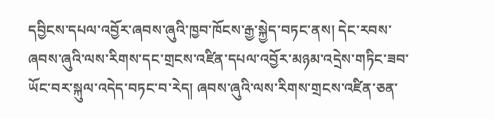དབྱིངས་དཔལ་འབྱོར་ཞབས་ཞུའི་ཁྱབ་ཁོངས་རྒྱ་སྐྱེད་བཏང་ནས། དེང་རབས་ཞབས་ཞུའི་ལས་རིགས་དང་གྲངས་འཛིན་དཔལ་འབྱོར་མཉམ་འདྲེས་གཏིང་ཟབ་ཡོང་བར་སྐུལ་འདེད་བཏང་བ་རེད། ཞབས་ཞུའི་ལས་རིགས་གྲངས་འཛིན་ཅན་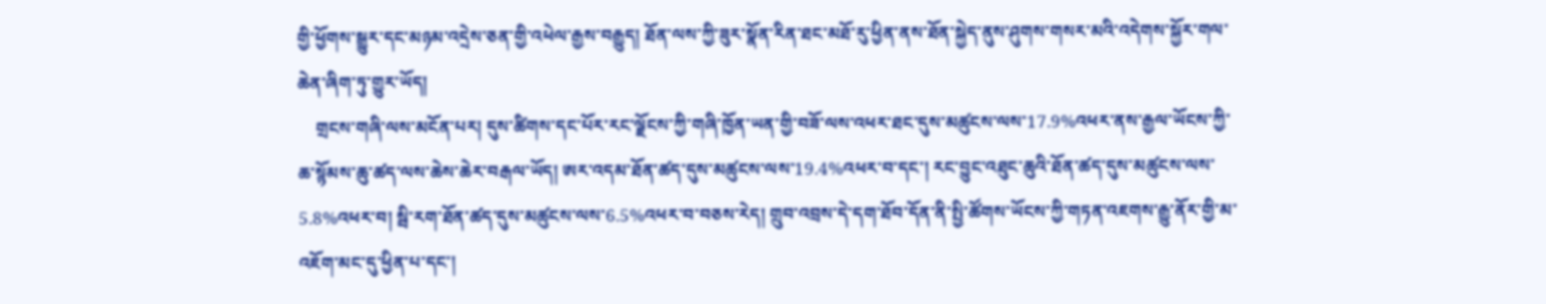གྱི་ཕྱོགས་སྒྱུར་དང་མཉམ་འདྲེས་ཅན་གྱི་འཕེལ་རྒྱས་བརྒྱུད། ཐོན་ལས་ཀྱི་ཟུར་སྣོན་རིན་ཐང་མཐོ་རུ་ཕྱིན་ནས་ཐོན་སྐྱེད་ནུས་ཤུགས་གསར་མའི་འདེགས་སྐྱོར་གལ་ཆེན་ཞིག་ཏུ་གྱུར་ཡོད།
    གྲངས་གཞི་ལས་མངོན་པར། དུས་ཚིགས་དང་པོར་རང་ལྗོངས་ཀྱི་གཞི་ཁྱོན་ཡན་གྱི་བཟོ་ལས་འཕར་ཐང་དུས་མཚུངས་ལས་17.9%འཕར་ནས་རྒྱལ་ཡོངས་ཀྱི་ཆ་སྙོམས་ཆུ་ཚད་ལས་ཆེས་ཆེར་བརྒལ་ཡོད། ཨར་འདམ་ཐོན་ཚད་དུས་མཚུངས་ལས་19.4%འཕར་བ་དང་། རང་བྱུང་འཐུང་ཆུའི་ཐོན་ཚད་དུས་མཚུངས་ལས་5.8%འཕར་བ། སྦི་རག་ཐོན་ཚད་དུས་མཚུངས་ལས་6.5%འཕར་བ་བཅས་རེད། གྲུབ་འབྲས་དེ་དག་ཐོབ་དོན་ནི་སྤྱི་ཚོགས་ཡོངས་ཀྱི་གཏན་འཇགས་རྒྱུ་ནོར་གྱི་མ་འཇོག་མང་དུ་ཕྱིན་པ་དང་།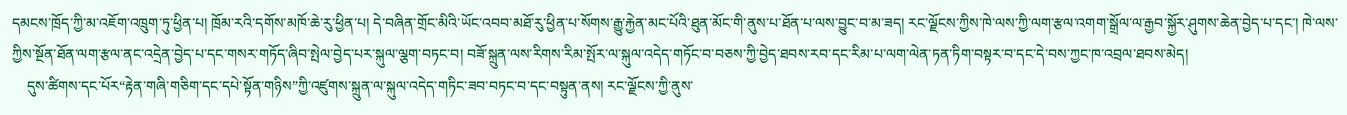དམངས་ཁྲོད་ཀྱི་མ་འཇོག་འཁྲུག་ཏུ་ཕྱིན་པ། ཁྲོམ་རའི་དགོས་མཁོ་ཆེ་རུ་ཕྱིན་པ། དེ་བཞིན་གྲོང་མིའི་ཡོང་འབབ་མཐོ་རུ་ཕྱིན་པ་སོགས་རྒྱུ་རྐྱེན་མང་པོའི་ཐུན་མོང་གི་ནུས་པ་ཐོན་པ་ལས་བྱུང་བ་མ་ཟད། རང་ལྗོངས་ཀྱིས་ཁེ་ལས་ཀྱི་ལག་རྩལ་འགག་སྒྲོལ་ལ་རྒྱབ་སྐྱོར་ཤུགས་ཆེན་བྱེད་པ་དང་། ཁེ་ལས་ཀྱིས་སྔོན་ཐོན་ལག་རྩལ་ནང་འདྲེན་བྱེད་པ་དང་གསར་གཏོད་ཞིབ་སྤེལ་བྱེད་པར་སྐུལ་ལྕག་བཏང་བ། བཟོ་སྐྲུན་ལས་རིགས་རིམ་སྤོར་ལ་སྐུལ་འདེད་གཏོང་བ་བཅས་ཀྱི་བྱེད་ཐབས་རབ་དང་རིམ་པ་ལག་ལེན་ཏན་ཏིག་བསྟར་བ་དང་དེ་བས་ཀྱང་ཁ་འབྲལ་ཐབས་མེད།
    དུས་ཚིགས་དང་པོར“རྟེན་གཞི་གཅིག་དང་དཔེ་སྟོན་གཉིས”ཀྱི་འཛུགས་སྐྲུན་ལ་སྐུལ་འདེད་གཏིང་ཟབ་བཏང་བ་དང་བསྟུན་ནས། རང་ལྗོངས་ཀྱི་ནུས་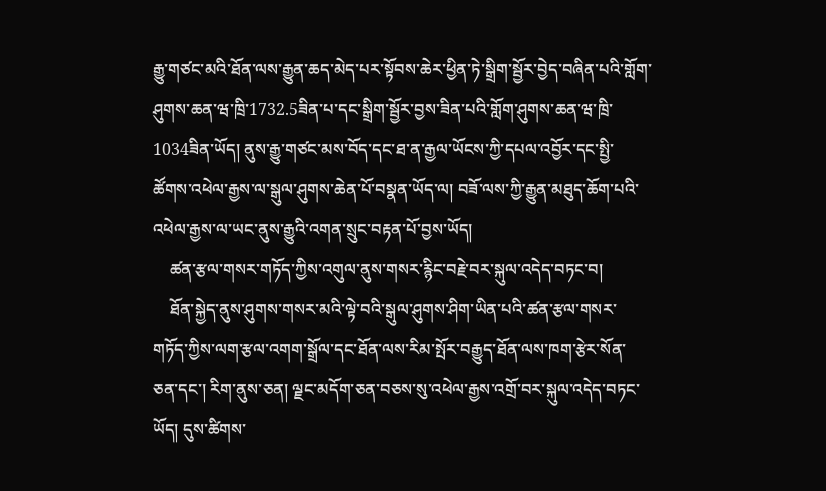རྒྱུ་གཙང་མའི་ཐོན་ལས་རྒྱུན་ཆད་མེད་པར་སྟོབས་ཆེར་ཕྱིན་ཏེ་སྒྲིག་སྦྱོར་བྱེད་བཞིན་པའི་གློག་ཤུགས་ཆན་ཝ་ཁྲི་1732.5ཟིན་པ་དང་སྒྲིག་སྦྱོར་བྱས་ཟིན་པའི་གློག་ཤུགས་ཆན་ཝ་ཁྲི་1034ཟིན་ཡོད། ནུས་རྒྱུ་གཙང་མས་བོད་དང་ཐ་ན་རྒྱལ་ཡོངས་ཀྱི་དཔལ་འབྱོར་དང་སྤྱི་ཚོགས་འཕེལ་རྒྱས་ལ་སྒུལ་ཤུགས་ཆེན་པོ་བསྣན་ཡོད་ལ། བཟོ་ལས་ཀྱི་རྒྱུན་མཐུད་ཆོག་པའི་འཕེལ་རྒྱས་ལ་ཡང་ནུས་རྒྱུའི་འགན་སྲུང་བརྟན་པོ་བྱས་ཡོད།
    ཚན་རྩལ་གསར་གཏོད་ཀྱིས་འགུལ་ནུས་གསར་རྙིང་བརྗེ་བར་སྐུལ་འདེད་བཏང་བ།
    ཐོན་སྐྱེད་ནུས་ཤུགས་གསར་མའི་ལྟེ་བའི་སྒུལ་ཤུགས་ཤིག་ཡིན་པའི་ཚན་རྩལ་གསར་གཏོད་ཀྱིས་ལག་རྩལ་འགག་སྒྲོལ་དང་ཐོན་ལས་རིམ་སྤོར་བརྒྱུད་ཐོན་ལས་ཁག་རྩེར་སོན་ཅན་དང་། རིག་ནུས་ཅན། ལྗང་མདོག་ཅན་བཅས་སུ་འཕེལ་རྒྱས་འགྲོ་བར་སྐུལ་འདེད་བཏང་ཡོད། དུས་ཚིགས་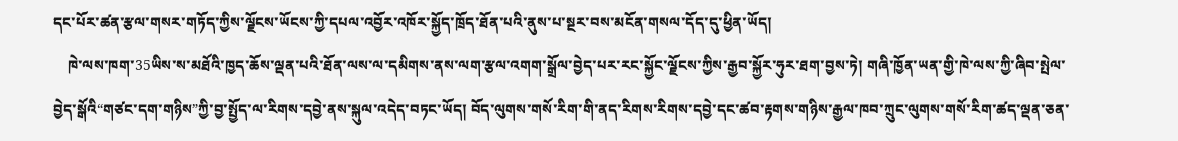དང་པོར་ཚན་རྩལ་གསར་གཏོད་ཀྱིས་ལྗོངས་ཡོངས་ཀྱི་དཔལ་འབྱོར་འཁོར་སྐྱོད་ཁྲོད་ཐོན་པའི་ནུས་པ་སྔར་བས་མངོན་གསལ་དོད་དུ་ཕྱིན་ཡོད།
    ཁེ་ལས་ཁག་35ཡིས་ས་མཐོའི་ཁྱད་ཆོས་ལྡན་པའི་ཐོན་ལས་ལ་དམིགས་ནས་ལག་རྩལ་འགག་སྒྲོལ་བྱེད་པར་རང་སྐྱོང་ལྗོངས་ཀྱིས་རྒྱབ་སྐྱོར་ཧུར་ཐག་བྱས་ཏེ། གཞི་ཁྱོན་ཡན་གྱི་ཁེ་ལས་ཀྱི་ཞིབ་སྤེལ་བྱེད་སྒོའི“གཙང་དག་གཉིས”ཀྱི་བྱ་སྤྱོད་ལ་རིགས་དབྱེ་ནས་སྐུལ་འདེད་བཏང་ཡོད། བོད་ལུགས་གསོ་རིག་གི་ནད་རིགས་རིགས་དབྱེ་དང་ཚབ་རྟགས་གཉིས་རྒྱལ་ཁབ་ཀྲུང་ལུགས་གསོ་རིག་ཚད་ལྡན་ཅན་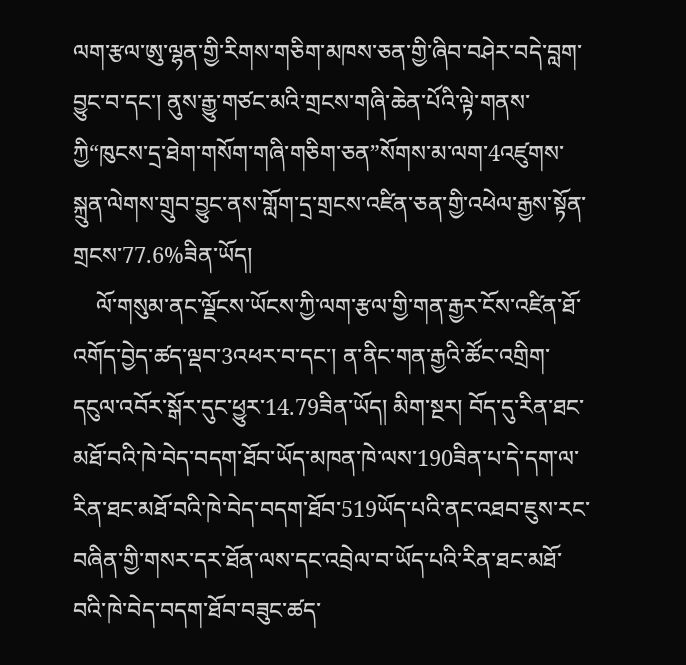ལག་རྩལ་ཨུ་ལྷན་གྱི་རིགས་གཅིག་མཁས་ཅན་གྱི་ཞིབ་བཤེར་བདེ་བླག་བྱུང་བ་དང་། ནུས་རྒྱུ་གཙང་མའི་གྲངས་གཞི་ཆེན་པོའི་ལྟེ་གནས་ཀྱི“ཁུངས་དྲ་ཐེག་གསོག་གཞི་གཅིག་ཅན”སོགས་མ་ལག་4འཛུགས་སྐྲུན་ལེགས་གྲུབ་བྱུང་ནས་གློག་དྲ་གྲངས་འཛིན་ཅན་གྱི་འཕེལ་རྒྱས་སྟོན་གྲངས་77.6%ཟིན་ཡོད།
    ལོ་གསུམ་ནང་ལྗོངས་ཡོངས་ཀྱི་ལག་རྩལ་གྱི་གན་རྒྱར་ངོས་འཛིན་ཐོ་འགོད་བྱེད་ཚད་ལྡབ་3འཕར་བ་དང་། ན་ནིང་གན་རྒྱའི་ཚོང་འགྲིག་དངུལ་འབོར་སྒོར་དུང་ཕྱུར་14.79ཟིན་ཡོད། མིག་སྔར། བོད་དུ་རིན་ཐང་མཐོ་བའི་ཁེ་བེད་བདག་ཐོབ་ཡོད་མཁན་ཁེ་ལས་190ཟིན་པ་དེ་དག་ལ་རིན་ཐང་མཐོ་བའི་ཁེ་བེད་བདག་ཐོབ་519ཡོད་པའི་ནང་འཐབ་ཇུས་རང་བཞིན་གྱི་གསར་དར་ཐོན་ལས་དང་འབྲེལ་བ་ཡོད་པའི་རིན་ཐང་མཐོ་བའི་ཁེ་བེད་བདག་ཐོབ་བཟུང་ཚད་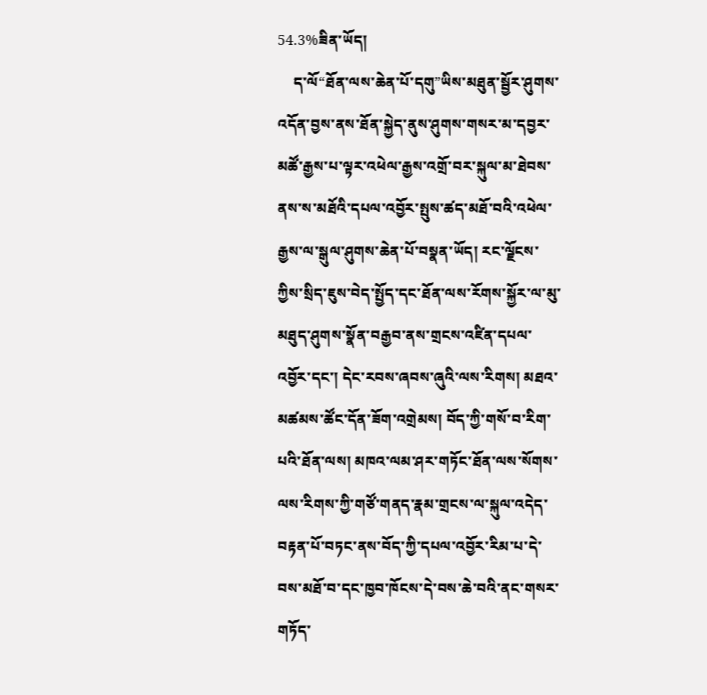54.3%ཟིན་ཡོད།
    ད་ལོ“ཐོན་ལས་ཆེན་པོ་དགུ”ཡིས་མཐུན་སྦྱོར་ཤུགས་འདོན་བྱས་ནས་ཐོན་སྐྱེད་ནུས་ཤུགས་གསར་མ་དབྱར་མཚོ་རྒྱས་པ་ལྟར་འཕེལ་རྒྱས་འགྲོ་བར་སྐུལ་མ་ཐེབས་ནས་ས་མཐོའི་དཔལ་འབྱོར་སྤུས་ཚད་མཐོ་བའི་འཕེལ་རྒྱས་ལ་སྒུལ་ཤུགས་ཆེན་པོ་བསྣན་ཡོད། རང་ལྗོངས་ཀྱིས་སྲིད་ཇུས་བེད་སྤྱོད་དང་ཐོན་ལས་རོགས་སྐྱོར་ལ་མུ་མཐུད་ཤུགས་སྣོན་བརྒྱབ་ནས་གྲངས་འཛིན་དཔལ་འབྱོར་དང་། དེང་རབས་ཞབས་ཞུའི་ལས་རིགས། མཐའ་མཚམས་ཚོང་དོན་ཟོག་འགྲེམས། བོད་ཀྱི་གསོ་བ་རིག་པའི་ཐོན་ལས། མཁའ་ལམ་ཤར་གཏོང་ཐོན་ལས་སོགས་ལས་རིགས་ཀྱི་གཙོ་གནད་རྣམ་གྲངས་ལ་སྐུལ་འདེད་བརྟན་པོ་བཏང་ནས་བོད་ཀྱི་དཔལ་འབྱོར་རིམ་པ་དེ་བས་མཐོ་བ་དང་ཁྱབ་ཁོངས་དེ་བས་ཆེ་བའི་ནང་གསར་གཏོད་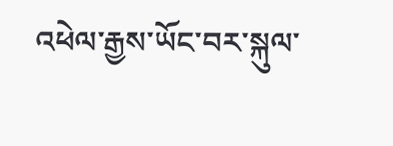འཕེལ་རྒྱས་ཡོང་བར་སྐུལ་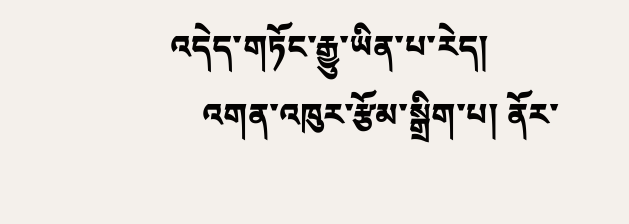འདེད་གཏོང་རྒྱུ་ཡིན་པ་རེད།
    འགན་འཁུར་རྩོམ་སྒྲིག་པ། ནོར་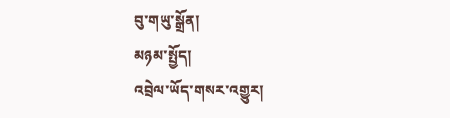བུ་གཡུ་སྒྲོན།
མཉམ་སྤྱོད།
འབྲེལ་ཡོད་གསར་འགྱུར།